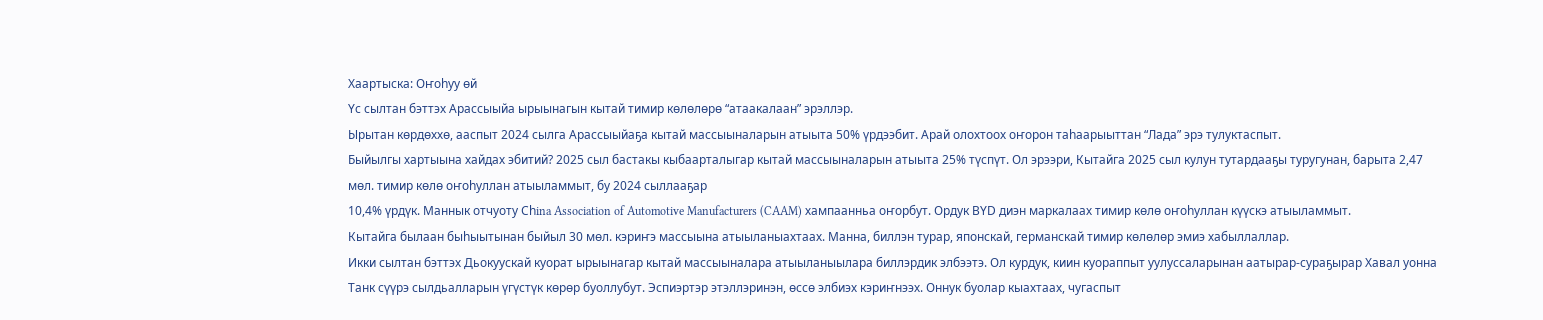Хаартыска: Оҥоһуу өй
Үс сылтан бэттэх Арассыыйа ырыынагын кытай тимир көлөлөрө “атаакалаан” эрэллэр.
Ырытан көрдөххө, ааспыт 2024 сылга Арассыыйаҕа кытай массыыналарын атыыта 50% үрдээбит. Арай олохтоох оҥорон таһаарыыттан “Лада” эрэ тулуктаспыт.
Быйылгы хартыына хайдах эбитий? 2025 сыл бастакы кыбаарталыгар кытай массыыналарын атыыта 25% түспүт. Ол эрээри, Кытайга 2025 сыл кулун тутардааҕы туругунан, барыта 2,47 мөл. тимир көлө оҥоһуллан атыыламмыт, бу 2024 сыллааҕар
10,4% үрдүк. Маннык отчуоту Cһina Association of Automotive Manufacturers (CAAM) хампаанньа оҥорбут. Ордук BҮD диэн маркалаах тимир көлө оҥоһуллан күүскэ атыыламмыт.
Кытайга былаан быһыытынан быйыл 30 мөл. кэриҥэ массыына атыыланыахтаах. Манна, биллэн турар, японскай, германскай тимир көлөлөр эмиэ хабыллаллар.
Икки сылтан бэттэх Дьокуускай куорат ырыынагар кытай массыыналара атыыланыылара биллэрдик элбээтэ. Ол курдук, киин куораппыт уулуссаларынан аатырар-сураҕырар Хавал уонна Танк сүүрэ сылдьалларын үгүстүк көрөр буоллубут. Эспиэртэр этэллэринэн, өссө элбиэх кэриҥнээх. Оннук буолар кыахтаах, чугаспыт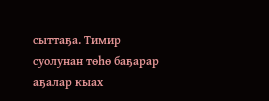сыттаҕа. Тимир суолунан төһө баҕарар аҕалар кыах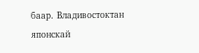баар. Владивостоктан японскай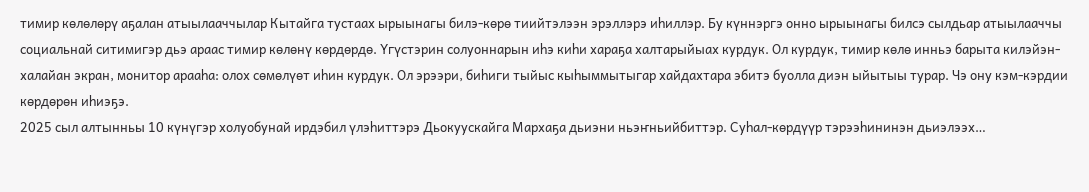тимир көлөлөрү аҕалан атыылааччылар Кытайга тустаах ырыынагы билэ-көрө тиийтэлээн эрэллэрэ иһиллэр. Бу күннэргэ онно ырыынагы билсэ сылдьар атыылааччы социальнай ситимигэр дьэ араас тимир көлөнү көрдөрдө. Үгүстэрин солуоннарын иһэ киһи хараҕа халтарыйыах курдук. Ол курдук, тимир көлө инньэ барыта килэйэн-халайан экран, монитор арааһа: олох сөмөлүөт иһин курдук. Ол эрээри, биһиги тыйыс кыһыммытыгар хайдахтара эбитэ буолла диэн ыйытыы турар. Чэ ону кэм-кэрдии көрдөрөн иһиэҕэ.
2025 сыл алтынньы 10 күнүгэр холуобунай ирдэбил үлэһиттэрэ Дьокуускайга Мархаҕа дьиэни ньэҥньийбиттэр. Суһал-көрдүүр тэрээһининэн дьиэлээх…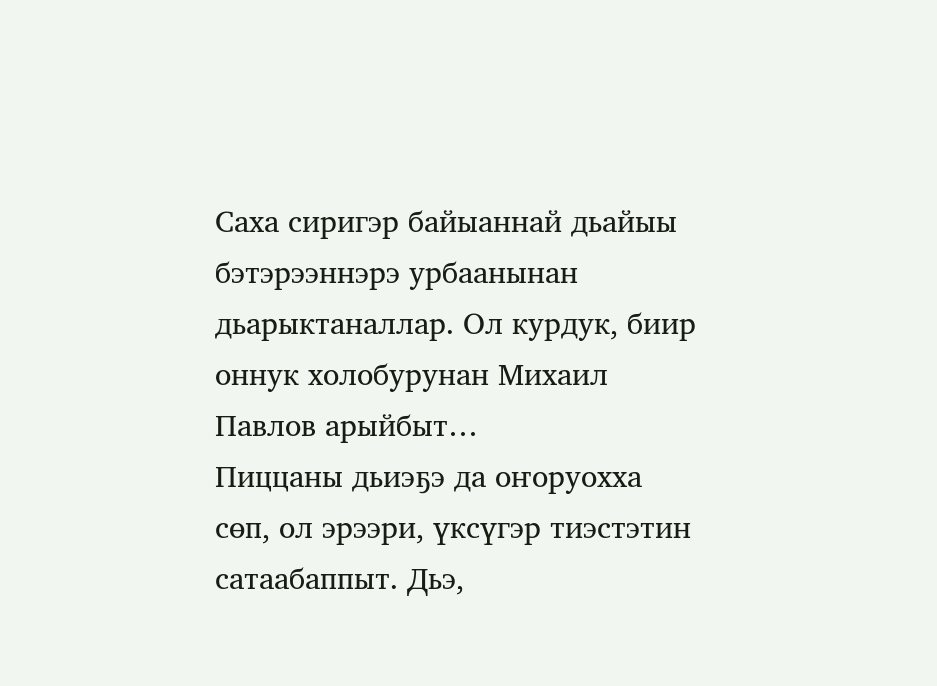Саха сиригэр байыаннай дьайыы бэтэрээннэрэ урбаанынан дьарыктаналлар. Ол курдук, биир оннук холобурунан Михаил Павлов арыйбыт…
Пиццаны дьиэҕэ да оҥоруохха сөп, ол эрээри, үксүгэр тиэстэтин сатаабаппыт. Дьэ,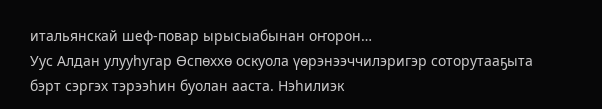итальянскай шеф-повар ырысыабынан оҥорон…
Уус Алдан улууһугар Өспөххө оскуола үөрэнээччилэригэр соторутааҕыта бэрт сэргэх тэрээһин буолан ааста. Нэһилиэк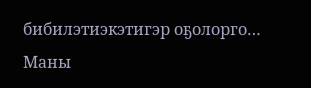бибилэтиэкэтигэр оҕолорго…
Маны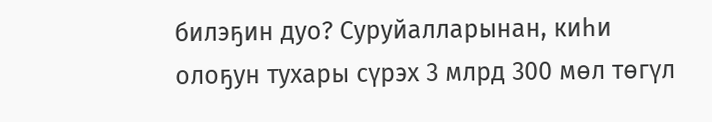билэҕин дуо? Суруйалларынан, киһи олоҕун тухары сүрэх 3 млрд 300 мөл төгүл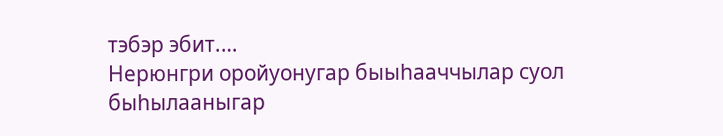тэбэр эбит.…
Нерюнгри оройуонугар быыһааччылар суол быһылааныгар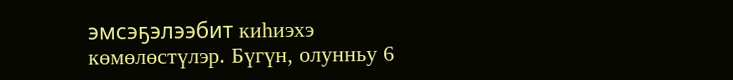эмсэҕэлээбит киһиэхэ көмөлөстүлэр. Бүгүн, олунньу 6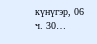күнүгэр, 06 ч. 30…